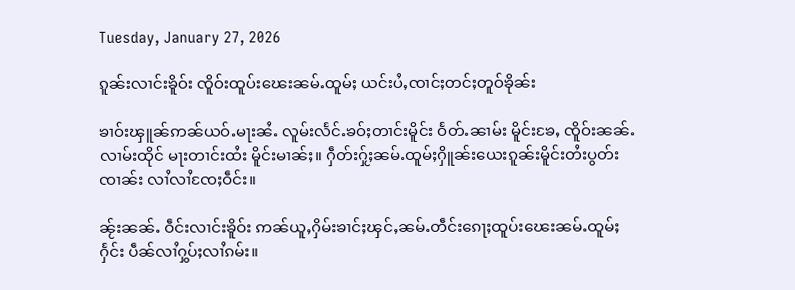Tuesday, January 27, 2026

ၵူၼ်းလၢင်းၶိူဝ်း ၸိူဝ်းထူပ်းၽေးၼမ်ႉထူမ်ႈ ယင်းပႆႇၸၢင်ႈတင်ႈတူဝ်ၶိုၼ်း

ၶၢဝ်းၾူၼ်ဢၼ်ယဝ်ႉမႃးၼႆႉ လူမ်းလႅင်ႉၶဝ်ႈတၢင်းမိူင်း ဝႅတ်ႉၼၢမ်း မိူင်းၶႄႇ ၸိူဝ်းၼၼ်ႉ လၢမ်းထိုင် မႃးတၢင်းထႆး မိူင်းမၢၼ်ႈ။ ႁဵတ်းႁႂ်ႈၼမ်ႉထူမ်ႈႁိူၼ်းယေးၵူၼ်းမိူင်းတႆးပွတ်းၸၢၼ်း လၢႆလၢႆၸႄႈဝဵင်း။

ၼႂ်းၼၼ်ႉ ဝဵင်းလၢင်းၶိူဝ်း ဢၼ်ယူႇႁိမ်းၶၢင်ႈၾင်ႇၼမ်ႉတဵင်းၵေႃႈထူပ်းၽေးၼမ်ႉထူမ်ႈႁႅင်း ပဵၼ်လၢႆႁွပ်ႈလၢႆၵမ်း။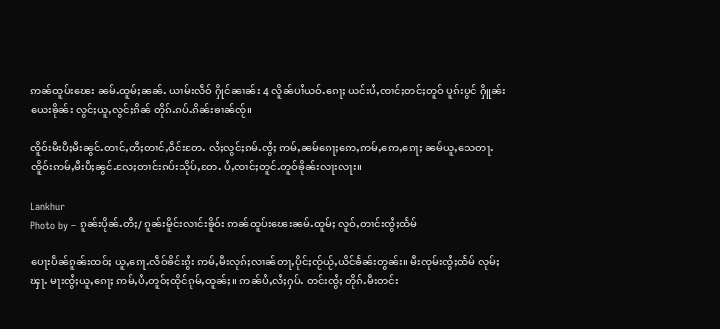ဢၼ်ထူပ်းၽေး ၼမ်ႉထူမ်ႈၼၼ်ႉ ယၢမ်းလဵဝ် ႁိုင်ၼၢၼ်း 4 လိူၼ်ပၢႆယဝ်ႉၵေႃႈ ယင်းပႆႇၸၢင်ႈတင်ႈတူဝ် ပူၵ်းပွင် ႁိူၼ်းယေးၶိုၼ်း လွင်ႈယူႇလွင်ႈၵိၼ် တိုၵ်ႉၵပ်ႉၵိၼ်းၶၢၼ်ၸႂ်။

ၸိူဝ်းမီးပီႈမီးၼွင်ႉတၢင်ႇတီႈတၢင်ႇဝဵင်းတႄႉ လႆႈလွင်ႈၵမ်ႉၸွႆႈ ဢမ်ႇၼမ်ၵေႃႈဢေႇဢမ်ႇဢေႇၵေႃႈ ၼမ်ယူႇသေတႃႉ ၸိူဝ်းဢမ်ႇမီးပီႈၼွင်ႉလႄႈတၢင်းၵပ်းသိုပ်ႇတႄႉ ပႆႇၸၢင်ႈတူင်ႉတူဝ်ၶိုၼ်းလႃးလႃး။

Lankhur
Photo by – ၵူၼ်းပိုၼ်ႉတီႈ/ ၵူၼ်းမိူင်းလၢင်းၶိူဝ်း ဢၼ်ထူပ်းၽေးၼမ်ႉထူမ်ႈ လူဝ်ႇတၢင်းၸွႆႈထႅမ်

ပေႃးပဵၼ်ၵူၼ်းထဝ်ႈ ယူႇၵေႃႉလဵဝ်ၶိင်းၵွႆး ဢမ်ႇမီးလုၵ်ႈလၢၼ်တႃႇပိုင်ႈၸႂ်ယႂ်ႇယိင်ၶႅၼ်းတွၼ်း။ မီးၸုမ်းၸွႆႈထႅမ် လုမ်ႈ ၾႃႉ မႃးၸွႆႈယူႇၵေႃႈ ဢမ်ႇပႆႇတူဝ်ႈထိုင်ၵုမ်ႇထူၼ်ႈ။ ဢၼ်ပႆႇလႆႈႁပ်ႉ တင်းၸွႆႈ တိုၵ်ႉမီးတင်း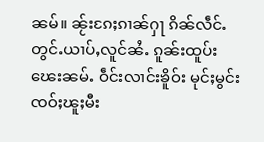ၼမ်။ ၼႂ်းၵႄႈၵၢၼ်ႁႃ ၵိၼ်လဵင်ႉတွင်ႉယၢပ်ႇလူင်ၼႆႉ ၵူၼ်းထူပ်းၽေးၼမ်ႉ ဝဵင်းလၢင်းၶိူဝ်း မုင်ႈမွင်း ၸဝ်ႈၽူႈမီး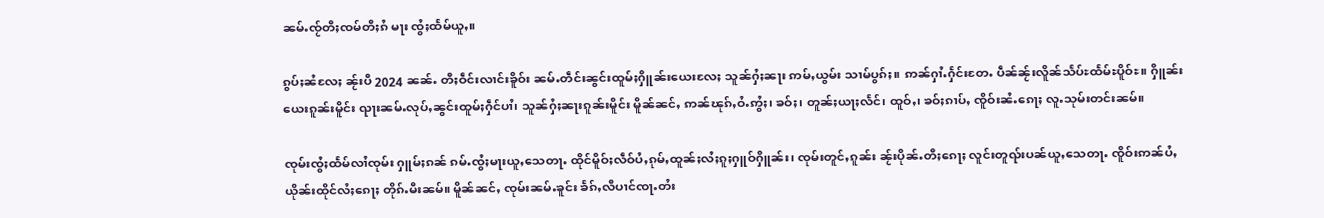ၼမ်ႉၸႂ်တီႈၸမ်တီႈၵႆ မႃး ၸွႆႈထႅမ်ယူႇ။

ၵွပ်ႈၼႆလႄႈ ၼႂ်းပီ 2024 ၼၼ်ႉ တီႈဝဵင်းလၢင်းၶိူဝ်း ၼမ်ႉတဵင်းၼွင်းထူမ်ႈႁိူၼ်းယေးလႄႈ သူၼ်ႁႆႈၼႃး ဢမ်ႇယွမ်း သၢမ်ပွၵ်ႈ။ ဢၼ်ႁၢႆႉႁႅင်းတႄႉ ပဵၼ်ၼႂ်းလိူၼ်သႅပ်ႊထႅမ်ႊပိူဝ်ႊ။ ႁိူၼ်းယေးၵူၼ်းမိူင်း ၺႃးၼမ်ႉလုပ်ႇၼွင်းထူမ်ႈႁဵင်ပၢႆ၊ သူၼ်ႁႆႈၼႃးၵူၼ်းမိူင်း မိူၼ်ၼင်ႇ ဢၼ်ၽုၵ်ႇဝႆႉဢွႆႈ၊ ၶဝ်ႈ၊ တူၼ်ႈယႃႈလႅင်၊ ထူဝ်ႇ၊ ၶဝ်ႈၵၢပ်ႇ ၸိူဝ်းၼႆႉၵေႃႈ လူႉသုမ်းတင်းၼမ်။

ၸုမ်းၸွႆႈထႅမ်လၢႆၸုမ်း ႁူမ်ႈၵၼ် ၵမ်ႉၸွႆႈမႃးယူႇသေတႃႉ ထိုင်မိူဝ်ႈလဵဝ်ပႆႇၵုမ်ႇထူၼ်ႈလႆႈၵူႈႁူဝ်ႁိူၼ်း၊ ၸုမ်းတူင်ႇၵူၼ်း ၼႂ်းပိုၼ်ႉတီႈၵေႃႈ လူင်းတူၺ်းပၼ်ယူႇသေတႃႉ ၸိူဝ်းဢၼ်ပႆႇယိုၼ်းထိုင်လႆႈၵေႃႈ တိုၵ်ႉမီးၼမ်။ မိူၼ်ၼင်ႇ ၸုမ်းၼမ်ႉၶူင်း ၶႅၵ်ႇလီပၢင်ၸႃႉတႆး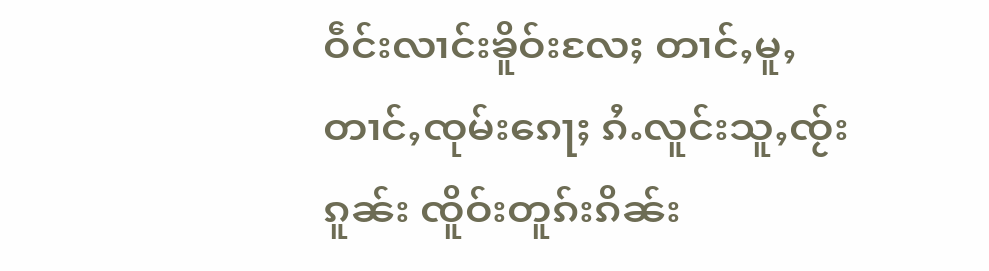ဝဵင်းလၢင်းၶိူဝ်းလႄႈ တၢင်ႇမူႇတၢင်ႇၸုမ်းၵေႃႈ ၵႆႉလူင်းသူႇၸႂ်းၵူၼ်း ၸိူဝ်းတူၵ်းၵိၼ်း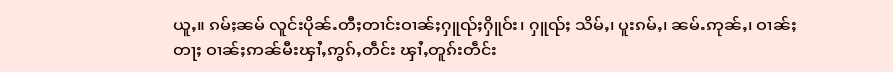ယူႇ။ ၵမ်ႈၼမ် လူင်းပိုၼ်ႉတီႈတၢင်းဝၢၼ်ႈႁူၺ်ႈႁိူဝ်း၊ ႁူၺ်ႈ သိမ်ႇ၊ ပူးၵမ်ႇ၊ ၼမ်ႉဢုၼ်ႇ၊ ဝၢၼ်ႈတႃႈ ဝၢၼ်ႈဢၼ်မီးၾၢႆႇဢွၵ်ႇတဵင်း ၾၢႆႇတူၵ်းတဵင်း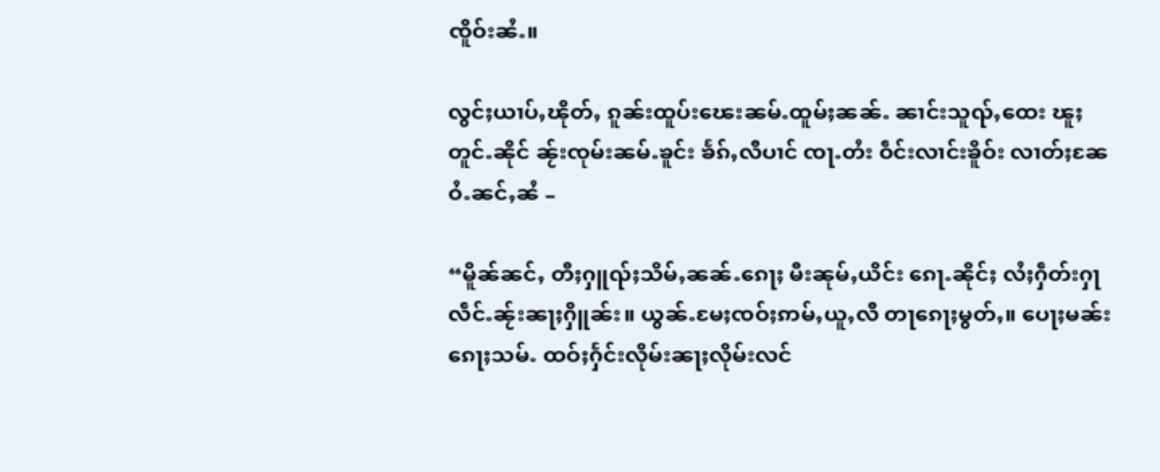ၸိူဝ်းၼႆႉ။

လွင်ႈယၢပ်ႇၽိုတ်ႇ ၵူၼ်းထူပ်းၽေးၼမ်ႉထူမ်ႈၼၼ်ႉ ၼၢင်းသူၺ်ႇထေး ၽူႈတူင်ႉၼိုင် ၼႂ်းၸုမ်းၼမ်ႉၶူင်း ၶႅၵ်ႇလီပၢင် ၸႃႉတႆး ဝဵင်းလၢင်းၶိူဝ်း လၢတ်ႈၼႄဝႆႉၼင်ႇၼႆ –

“မိူၼ်ၼင်ႇ တီႈႁူၺ်ႈသိမ်ႇၼၼ်ႉၵေႃႈ မီးၼုမ်ႇယိင်း ၵေႃႉၼိုင်ႈ လႆႈႁဵတ်းႁႃလဵင်ႉၼႂ်းၼႃႈႁိူၼ်း။ ယွၼ်ႉမႄႈၸဝ်ႈဢမ်ႇယူႇလီ တႃၵေႃႈမွတ်ႇ။ ပေႃႈမၼ်းၵေႃႈသမ်ႉ ထဝ်ႈႁႅင်းလိုမ်းၼႃႈလိုမ်းလင်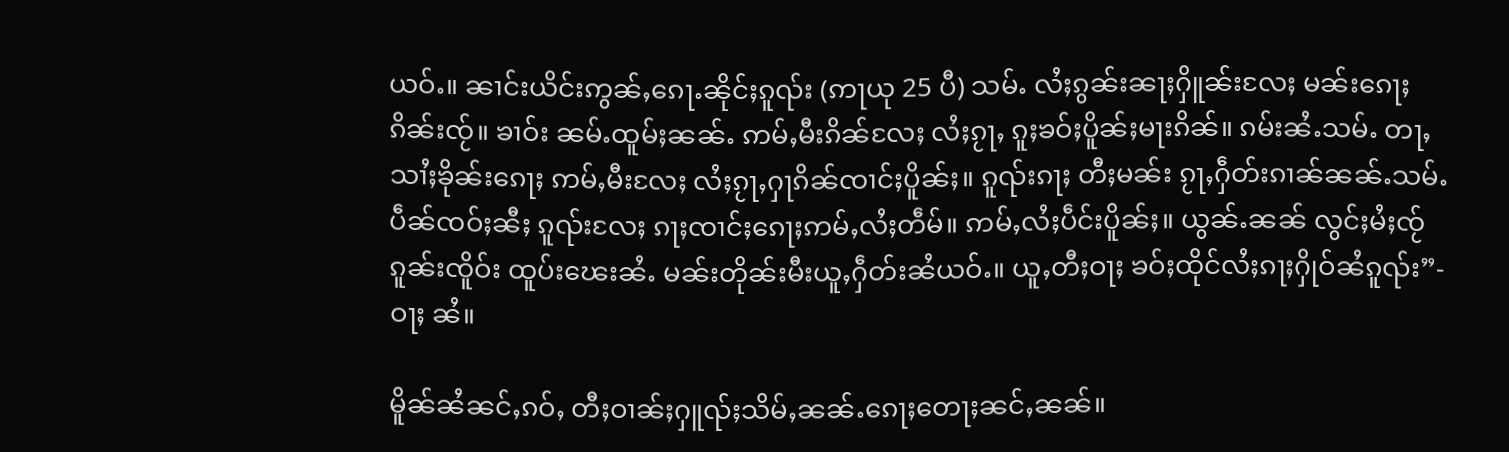ယဝ်ႉ။ ၼၢင်းယိင်းဢွၼ်ႇၵေႃႉၼိုင်ႈၵူၺ်း (ဢႃယု 25 ပီ) သမ်ႉ လႆႈၵွၼ်းၼႃႈႁိူၼ်းလႄႈ မၼ်းၵေႃႈၵိၼ်းၸႂ်။ ၶၢဝ်း ၼမ်ႉထူမ်ႈၼၼ်ႉ ဢမ်ႇမီးၵိၼ်လႄႈ လႆႈၵႂႃႇ ၵူႈၶဝ်ႈပိူၼ်ႈမႃးၵိၼ်။ ၵမ်းၼႆႉသမ်ႉ တႃႇသၢႆႈၶိုၼ်းၵေႃႈ ဢမ်ႇမီးလႄႈ လႆႈၵႂႃႇႁႃၵိၼ်ၸၢင်ႈပိူၼ်ႈ။ ၵူၺ်းၵႃႈ တီႈမၼ်း ၵႂႃႇႁဵတ်းၵၢၼ်ၼၼ်ႉသမ်ႉ ပဵၼ်ၸဝ်ႈၼီႈ ၵူၺ်းလႄႈ ၵႃႈၸၢင်ႈၵေႃႈဢမ်ႇလႆႈတဵမ်။ ဢမ်ႇလႆႈပဵင်းပိူၼ်ႈ။ ယွၼ်ႉၼၼ် လွင်ႈမႆႈၸႂ်ၵူၼ်းၸိူဝ်း ထူပ်းၽေးၼႆႉ မၼ်းတိုၼ်းမီးယူႇႁဵတ်းၼႆယဝ်ႉ။ ယူႇတီႈဝႃႈ ၶဝ်ႈထိုင်လႆႈၵႃႈႁိုဝ်ၼႆၵူၺ်း”- ဝႃႈ ၼႆ။

မိူၼ်ၼႆၼင်ႇၵဝ်ႇ တီႈဝၢၼ်ႈႁူၺ်ႈသိမ်ႇၼၼ်ႉၵေႃႈတေႃႈၼင်ႇၼၼ်။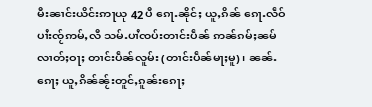မီးၼၢင်းယိင်းဢႃယု 42 ပီ ၵေႃႉၼိုင်ႈ ယူႇၵိၼ် ၵေႃႉလဵဝ် ပၢႆးၸႂ်ဢမ်ႇလီ သမ်ႉပၢႆၸပ်းတၢင်းပဵၼ် ဢၼ်ၵမ်ႈၼမ်လၢတ်ႈဝႃႈ တၢင်းပဵၼ်လူမ်း (တၢင်းပဵၼ်မႃႈမူ) ၊ ၼၼ်ႉၵေႃႈ ယူႇၵိၼ်ၼႂ်းတူင်ႇၵူၼ်းၵေႃႈ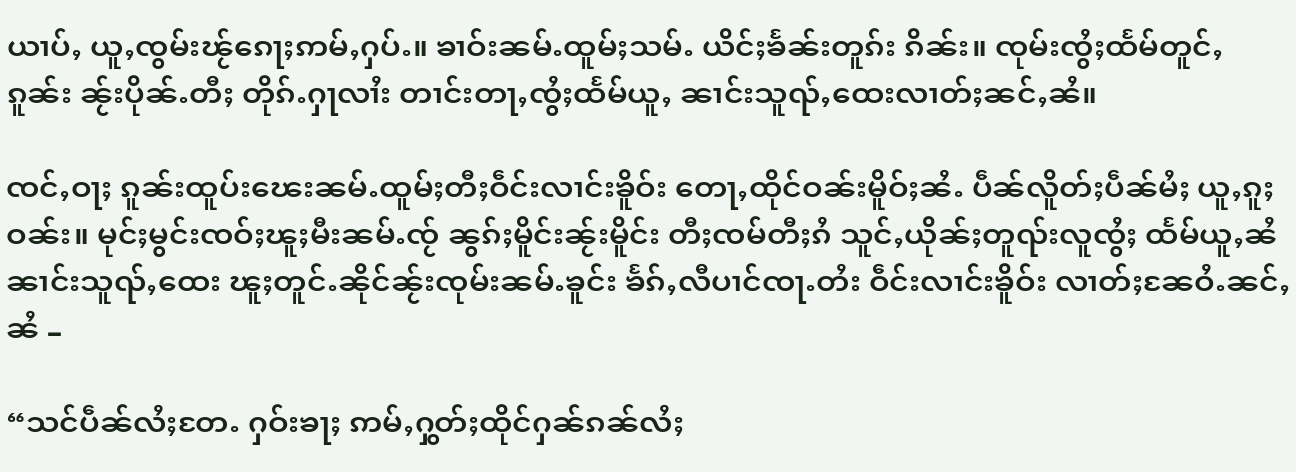ယၢပ်ႇ ယူႇၸွမ်းၽႂ်ၵေႃႈဢမ်ႇႁပ်ႉ။ ၶၢဝ်းၼမ်ႉထူမ်ႈသမ်ႉ ယိင်ႈၶႅၼ်းတူၵ်း ၵိၼ်း။ ၸုမ်းၸွႆႈထႅမ်တူင်ႇၵူၼ်း ၼႂ်းပိုၼ်ႉတီႈ တိုၵ်ႉႁႃလၢႆး တၢင်းတႃႇၸွႆႈထႅမ်ယူႇ ၼၢင်းသူၺ်ႇထေးလၢတ်ႈၼင်ႇၼႆ။

ၸင်ႇဝႃႈ ၵူၼ်းထူပ်းၽေးၼမ်ႉထူမ်ႈတီႈဝဵင်းလၢင်းၶိူဝ်း တေႃႇထိုင်ဝၼ်းမိူဝ်ႈၼႆႉ ပဵၼ်လိူတ်ႈပဵၼ်မႆႈ ယူႇၵူႈဝၼ်း။ မုင်ႈမွင်းၸဝ်ႈၽူႈမီးၼမ်ႉၸႂ် ၼွၵ်ႈမိူင်းၼႂ်းမိူင်း တီႈၸမ်တီႈၵႆ သူင်ႇယိုၼ်ႈတူၺ်းလူၸွႆႈ ထႅမ်ယူႇၼႆ ၼၢင်းသူၺ်ႇထေး ၽူႈတူင်ႉၼိုင်ၼႂ်းၸုမ်းၼမ်ႉၶူင်း ၶႅၵ်ႇလီပၢင်ၸႃႉတႆး ဝဵင်းလၢင်းၶိူဝ်း လၢတ်ႈၼႄဝႆႉၼင်ႇၼႆ –

“သင်ပဵၼ်လႆႈတႄႉ ႁဝ်းၶႃႈ ဢမ်ႇႁွတ်ႈထိုင်ႁၼ်ၵၼ်လႆႈ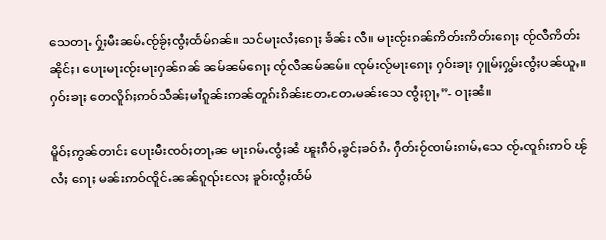သေတႃႉ ႁႂ်ႈမီးၼမ်ႉၸႂ်ၶႂ်ႈၸွႆႈထႅမ်ၵၼ်။ သင်မႃးလႆႈၵေႃႈ ၶႅၼ်း လီ။ မႃးၸႂ်းၵၼ်ဢိတ်းဢိတ်းၵေႃႈ ၸႂ်လီဢိတ်းၼိုင်ႈ၊ ပေႃးမႃးၸႂ်းမႃးႁၼ်ၵၼ် ၼမ်ၼမ်ၵေႃႈ ၸႂ်လီၼမ်ၼမ်။ ၸုမ်းလႂ်မႃးၵေႃႈ ႁဝ်းၶႃႈ ႁူမ်ႈႁွမ်းၸွႆႈပၼ်ယူႇ။ ႁဝ်းၶႃႈ တေလိူၵ်ႈဢဝ်သဵၼ်ႈမၢႆၵူၼ်းဢၼ်တူၵ်းၵိၼ်းတႄႉတႄႉမၼ်းသေ ၸွႆႈၵႂႃႇ”- ဝႃႈၼႆ။

မိူဝ်ႈဢွၼ်တၢင်း ပေႃးမီးၸဝ်ႈတႃႇၼ မႃးၵမ်ႉၸွႆႈၼႆ ၽူႈၵဵဝ်ႇၶွင်ႈၶဝ်ၵႆႉ ႁဵတ်းဝႂ်ၸၢမ်းၵၢမ်ႇသေ ၸႂ်ႉၸူၵ်းဢဝ် ၽႂ်လႆႈ ၵေႃႈ မၼ်းဢဝ်ၸိူင်ႉၼၼ်ၵူၺ်းလႄႈ ၶူဝ်းၸွႆႈထႅမ်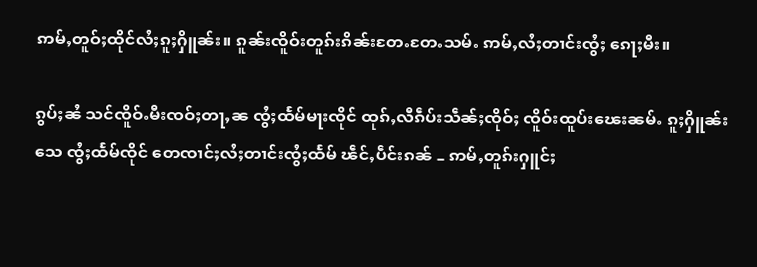ဢမ်ႇတူဝ်ႈထိုင်လႆႈၵူႈႁိူၼ်း။ ၵူၼ်းၸိူဝ်းတူၵ်းၵိၼ်းတႄႉတႄႉသမ်ႉ ဢမ်ႇလႆႈတၢင်းၸွႆႈ ၵေႃႈမီး။

ၵွပ်ႈၼႆ သင်ၸိူဝ်ႉမီးၸဝ်ႈတႃႇၼ ၸွႆႈထႅမ်မႃးၸိုင် ထုၵ်ႇလီၵဵပ်းသဵၼ်ႈၸိုဝ်ႈ ၸိူဝ်းထူပ်းၽေးၼမ်ႉ ၵူႈႁိူၼ်းသေ ၸွႆႈထႅမ်ၸိုင် တေၸၢင်ႈလႆႈတၢင်းၸွႆႈထႅမ် ၽဵင်ႇပဵင်းၵၼ် – ဢမ်ႇတူၵ်းႁူင်ႈ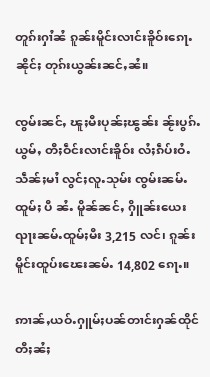တူၵ်းႁၢႆၼႆ ၵူၼ်းမိူင်းလၢင်းၶိူဝ်းၵေႃႉၼိုင်ႈ တုၵ်းယွၼ်းၼင်ႇၼႆ။

ၸွမ်းၼင်ႇ ၽူႈမီးပုၼ်ႈၽွၼ်း ၼႂ်းပွၵ်ႉယွမ်ႇ တီႈဝဵင်းလၢင်းၶိူဝ်း လႆႈၵဵပ်းဝႆႉသဵၼ်ႈမၢႆ လွင်ႈလူႉသုမ်း ၸွမ်းၼမ်ႉထူမ်ႈ ပီ ၼႆႉ မိူၼ်ၼင်ႇ ႁိူၼ်းယေး ၺႃးၼမ်ႉထူမ်ႈမီး 3,215 လင်၊ ၵူၼ်းမိူင်းထူပ်းၽေးၼမ်ႉ 14,802 ၵေႃႉ။

ဢၢၼ်ႇယဝ်ႉႁူမ်ႈပၼ်တၢင်းႁၼ်ထိုင်တီႈၼႆႈ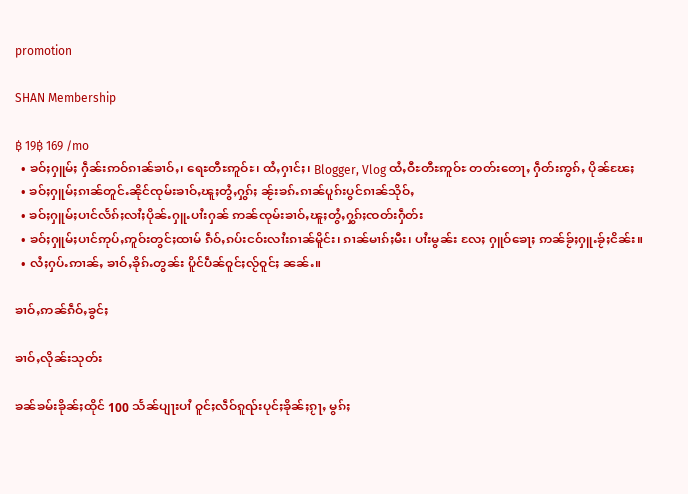promotion

SHAN Membership

฿ 19฿ 169 /mo
  • ၶဝ်ႈႁူမ်ႈ ႁဵၼ်းဢဝ်ၵၢၼ်ၶၢဝ်ႇ၊ ရေႊတီႊဢူဝ်ႊ၊ ထႆႇႁၢင်ႈ၊ Blogger, Vlog ထႆႇဝီႊတီႊဢူဝ်ႊ တတ်းတေႃႇ ႁဵတ်းဢွၵ်ႇ ပိုၼ်ၽႄႈ
  • ၶဝ်ႈႁူမ်ႈၵၢၼ်တူင်ႉၼိုင်ၸုမ်းၶၢဝ်ႇၽူႈတွႆႇႁွၵ်ႈ ၼႂ်းၶၵ်ႉၵၢၼ်ပူၵ်းပွင်ၵၢၼ်သိုဝ်ႇ
  • ၶဝ်ႈႁူမ်ႈပၢင်လႅၵ်ႈလၢႆႈပိုၼ်ႉႁူႉပၢႆးႁၼ် ဢၼ်ၸုမ်းၶၢဝ်ႇၽူႈတွႆႇႁွၵ်ႈၸတ်းႁဵတ်း
  • ၶဝ်ႈႁူမ်ႈပၢင်ဢုပ်ႇဢူဝ်းတွင်ႈထၢမ် ၵဵဝ်ႇၵပ်းငဝ်းလၢႆးၵၢၼ်မိူင်း၊ ၵၢၼ်မၢၵ်ႈမီး၊ ပၢႆးမွၼ်း လႄႈ ႁူဝ်ၶေႃႈ ဢၼ်ၶႂ်ႈႁူႉၶႂ်ႈငိၼ်း။
  • လႆႈႁပ်ႉဢၢၼ်ႇ ၶၢဝ်ႇၶိုၵ်ႉတွၼ်း ပိူင်ပဵၼ်ဝူင်ႈလႂ်ဝူင်ႈ ၼၼ်ႉ။

ၶၢဝ်ႇဢၼ်ၵဵဝ်ႇၶွင်ႈ

ၶၢဝ်ႇလိုၼ်းသုတ်း

ၶၼ်ၶမ်းၶိုၼ်ႈထိုင် 100 သႅၼ်ပျႃးပၢႆ ဝူင်ႈလဵဝ်ၵူၺ်းပုင်ႈၶိုၼ်ႈၵႂႃႇ မွၵ်ႈ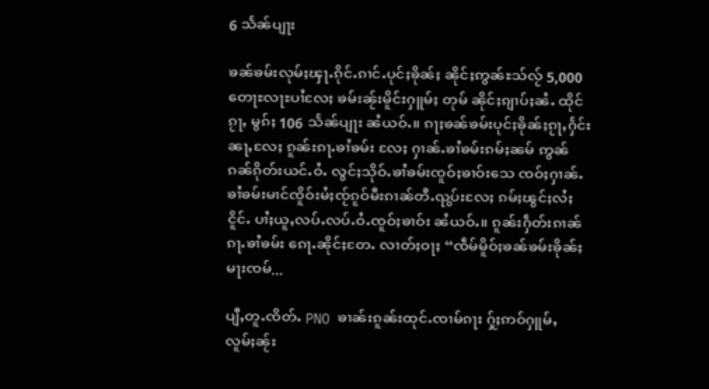6 သႅၼ်ပျႃး

ၶၼ်ၶမ်းလုမ်ႈၾႃႉၵိုင်ႉၵၢင်ႉပုင်ႈၶိုၼ်ႈ ၼိုင်ႈဢွၼ်ႊသ်လႂ် 5,000 တေႃႊလႃႊပၢႆလႄႈ ၶမ်းၼႂ်းမိူင်းႁူမ်ႈ တုမ် ၼိုင်ႈၵျၢပ်ႈၼႆႉ ထိုင်ၵႂႃႇ မွၵ်ႈ 106 သႅၼ်ပျႃး ၼႆယဝ်ႉ။ ၵႃႈၶၼ်ၶမ်းပုင်ႈၶိုၼ်ႈၵႂႃႇႁႅင်းၼႃႇလႄႈ ၵူၼ်းၵႃႉၶၢႆၶမ်း လႄႈ ႁၢၼ်ႉၶၢႆၶမ်းၵမ်ႈၼမ် ဢွၼ်ၵၼ်ၵိုတ်းယင်ႉဝႆႉ လွင်ႈသိုဝ်ႉၶၢႆၶမ်းၸူဝ်ႈၶၢဝ်းသေ ၸဝ်ႈႁၢၼ်ႉၶၢႆၶမ်းမၢင်ၸိူဝ်းမႆႈၸႂ်ၵူဝ်မီးၵၢၼ်တီႉၺွပ်းလႄႈ ၵမ်ႈၽွင်ႈလႆႈငိူင်ႉ ပၢႆႈယူႇလပ်ႉလပ်ႉဝႆႉၸူဝ်ႈၶၢဝ်း ၼႆယဝ်ႉ။ ၵူၼ်းႁဵတ်းၵၢၼ်ၵႃႉၶၢႆၶမ်း ၵေႃႉၼိုင်ႈတႄႉ လၢတ်ႈဝႃႈ “ၸဵမ်မိူဝ်ႈၶၼ်ၶမ်းၶိုၼ်ႈမႃးၸမ်...

ပျီႇတူႉၸိတ်ႉ PNO ၶၢၼ်းၵူၼ်းထုင်ႉၸၢမ်ၵႃး ႁႂ်ႈဢဝ်ႁူမ်ႇလူမ်ႈၼႂ်း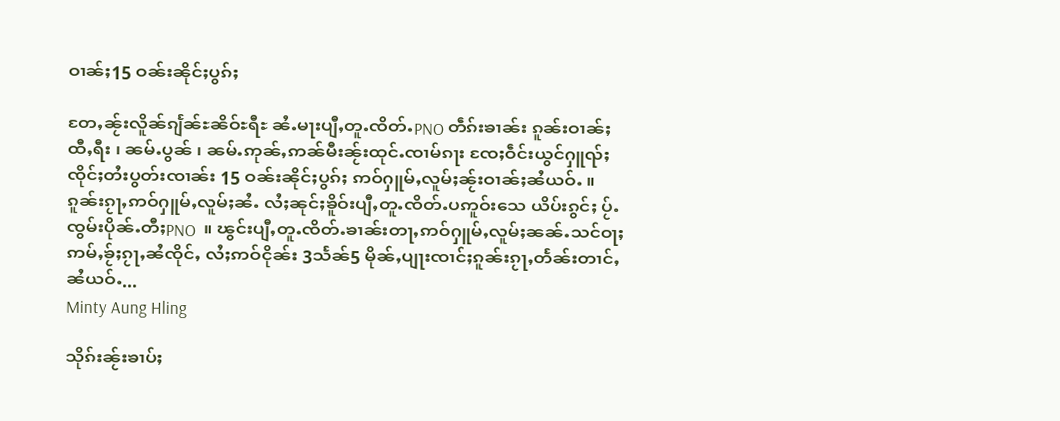ဝၢၼ်ႈ15 ဝၼ်းၼိုင်ႈပွၵ်ႈ

တႄႇၼႂ်းလိူၼ်ၵျႅၼ်ႊၼိဝ်ႊရီႊ ၼႆႉမႃးပျီႇတူႉၸိတ်ႉPNO တဵၵ်းၶၢၼ်း ၵူၼ်းဝၢၼ်ႈထီႇရီး ၊ ၼမ်ႉပွၼ် ၊ ၼမ်ႉဢုၼ်ႇဢၼ်မီးၼႂ်းထုင်ႉၸၢမ်ၵႃး ၸႄႈဝဵင်းယွင်ႁူၺ်ႈ ၸိုင်ႈတႆးပွတ်းၸၢၼ်း 15 ဝၼ်းၼိုင်ႈပွၵ်ႈ ဢဝ်ႁူမ်ႇလူမ်ႈၼႂ်းဝၢၼ်ႈၼႆယဝ်ႉ ။ ၵူၼ်းၵႂႃႇဢဝ်ႁူမ်ႇလူမ်ႈၼႆႉ လႆႈၼုင်ႈၶိူဝ်းပျီႇတူႉၸိတ်ႉပဢူဝ်းသေ ယိပ်းၵွင်ႈ ပႂ်ႉၸွမ်းပိုၼ်ႉတီႈPNO  ။ ၽွင်းပျီႇတူႉၸိတ်ႉၶၢၼ်းတႃႇဢဝ်ႁူမ်ႇလူမ်ႈၼၼ်ႉသင်ဝႃႈ ဢမ်ႇၶႂ်ႈၵႂႃႇၼႆၸိုင်ႇ လႆႈဢဝ်ငိုၼ်း 3သႅၼ်5 မိုၼ်ႇပျႃးၸၢင်ႈၵူၼ်းၵႂႃႇတႅၼ်းတၢင်ႇ ၼႆယဝ်ႉ...
Minty Aung Hling

သိုၵ်းၼႂ်းၶၢပ်ႈ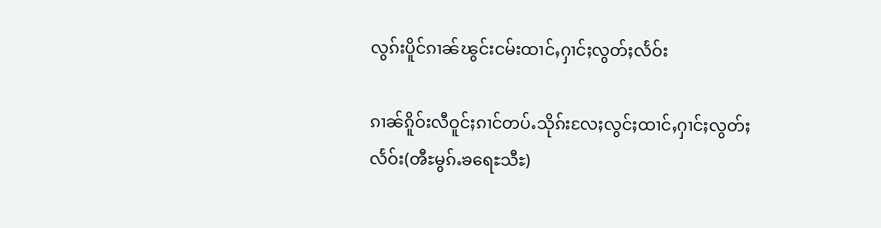လွၵ်းပိူင်ၵၢၼ်ၽွင်းငမ်းထၢင်ႇႁၢင်ႈလွတ်ႈလႅဝ်း

ၵၢၼ်ၵိူဝ်းလီဝူင်ႈၵၢင်တပ်ႉသိုၵ်းလႄႈလွင်ႈထၢင်ႇႁၢင်ႈလွတ်ႈလႅဝ်း(ၻီႊမွၵ်ႉၶရေႊသီႊ)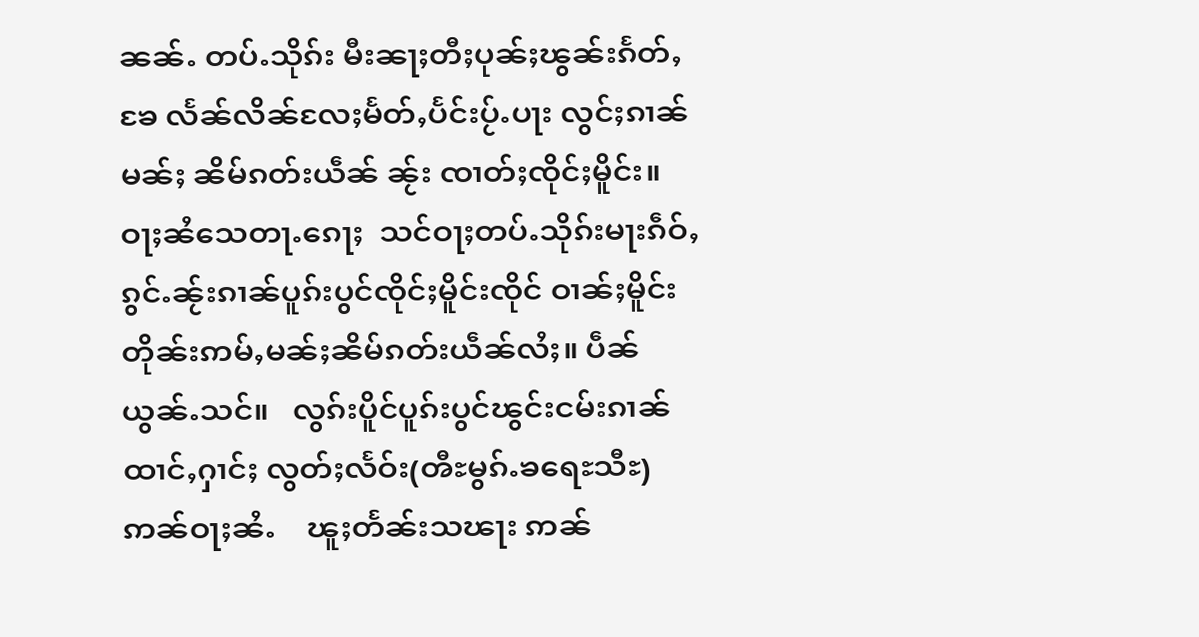ၼၼ်ႉ တပ်ႉသိုၵ်း မီးၼႃႈတီႈပုၼ်ႈၽွၼ်းၵႅတ်ႇၶႄ လႅၼ်လိၼ်လႄႈမႅတ်ႇပႅင်းပႂ်ႉပႃး လွင်ႈၵၢၼ်မၼ်ႈ ၼိမ်ၵတ်းယဵၼ် ၼႂ်း ၸၢတ်ႈၸိုင်ႈမိူင်း။ ဝႃႈၼႆသေတႃႉၵေႃႈ  သင်ဝႃႈတပ်ႉသိုၵ်းမႃးၵဵဝ်ႇၵွင်ႉၼႂ်းၵၢၼ်ပူၵ်းပွင်ၸိုင်ႈမိူင်းၸိုင် ဝၢၼ်ႈမိူင်းတိုၼ်းဢမ်ႇမၼ်ႈၼိမ်ၵတ်းယဵၼ်လႆႈ။ ပဵၼ်ယွၼ်ႉသင်။   လွၵ်းပိူင်ပူၵ်းပွင်ၽွင်းငမ်းၵၢၼ်ထၢင်ႇႁၢင်ႈ လွတ်ႈလႅဝ်း(ၻီႊမွၵ်ႉၶရေႊသီႊ) ဢၼ်ဝႃႈၼႆႉ    ၽူႈတႅၼ်းသၽႃး ဢၼ်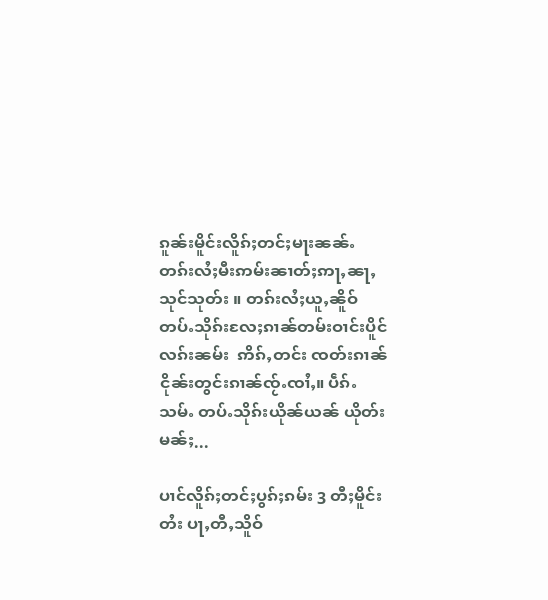ၵူၼ်းမိူင်းလိူၵ်ႈတင်ႈမႃးၼၼ်ႉ တၵ်းလႆႈမီးဢမ်းၼၢတ်ႈဢႃႇၼႃႇသုင်သုတ်း ။ တၵ်းလႆႈယူႇၼိူဝ်တပ်ႉသိုၵ်းလႄႈၵၢၼ်တမ်းဝၢင်းပိူင်လၵ်းၼမ်း  ဢိၵ်ႇတင်း ၸတ်းၵၢၼ်ငိုၼ်းတွင်းၵၢၼ်ၸႂ်ႉၸၢႆႇ။ ပဵၵ်ႉသမ်ႉ တပ်ႉသိုၵ်းယိုၼ်ယၼ် ယိုတ်းမၼ်ႈ...

ပၢင်လိူၵ်ႈတင်ႈပွၵ်ႈၵမ်း 3 တီႈမိူင်းတႆး ပႃႇတီႇသိူဝ်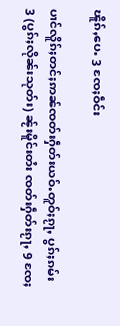ၽိူၵ်ႇပေႉ 3 ၸႄႈဝဵင်း

ပၢင်လိူၵ်ႈတင်ႈဢၼ်ၸတ်းႁဵတ်းယဝ်ႉတူဝ်ႈၵႂႃႇ ပွၵ်ႈၵမ်း 3 (ပွၵ်ႈလိုၼ်းသုတ်း) ၼႂ်းမိူင်းတႆး ၸတ်းႁဵတ်းၵႂႃႇ 9 ၸႄႈ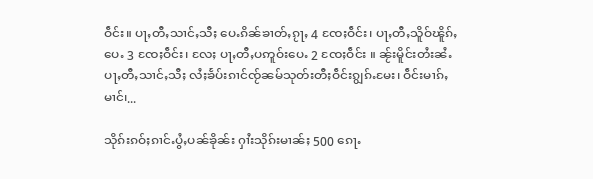ဝဵင်း။ ပႃႇတီႇသၢင်ႇသီႈ ပေႉၵိၼ်ၶၢတ်ႇၵႂႃႇ 4 ၸႄႈဝဵင်း၊ ပႃႇတီႇသိူဝ်ၽိူၵ်ႇ ပေႉ 3 ၸႄႈဝဵင်း၊ လႄႈ ပႃႇတီႇပဢူဝ်းပေႉ 2 ၸႄႈဝဵင်း ။ ၼႂ်းမိူင်းတႆးၼႆႉ ပႃႇတီႇသၢင်ႇသီႈ လႆႈၶႅပ်းၵၢင်ၸႂ်ၼမ်သုတ်းတီႈဝဵင်းၵျွၵ်ႉမႄး၊ ဝဵင်းမၢၵ်ႇမၢင်၊...

သိုၵ်းၵဝ်ႈၵၢင်ႉပွႆႇပၼ်ၶိုၼ်း ႁၢႆးသိုၵ်းမၢၼ်ႈ 500 ၵေႃႉ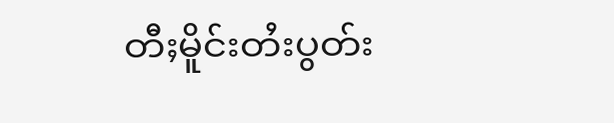တီႈမိူင်းတႆးပွတ်း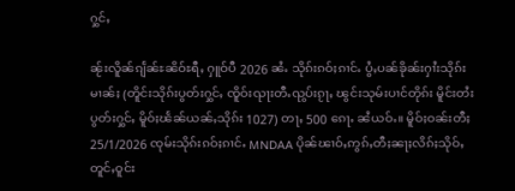ႁွင်ႇ

ၼႂ်းလိူၼ်ၵျႅၼ်ႊၼိဝ်ႊရီႇ ႁူဝ်ပီ 2026 ၼႆႉ သိုၵ်းၵဝ်ႈၵၢင်ႉ ပွႆႇပၼ်ၶိုၼ်းႁၢႆးသိုၵ်းမၢၼ်ႈ (တိူင်းသိုၵ်းပွတ်းႁွင်ႇ ၸိူဝ်းၺႃးတီႉၺွပ်းၵႂႃႇ ၽွင်းသုမ်းပၢင်တိုၵ်း မိူင်းတႆးပွတ်းႁွင်ႇ မိူဝ်ႈၽႅၼ်ယၼ်ႇသိုၵ်း 1027) တႃႇ 500 ၵေႃႉ ၼႆယဝ်ႉ။ မိူဝ်ႈဝၼ်းတီႈ 25/1/2026 ၸုမ်းသိုၵ်းၵဝ်ႈၵၢင်ႉ MNDAA ပိုၼ်ၽၢဝ်ႇဢွၵ်ႇတီႈၼႃႈလိၵ်ႈသိုဝ်ႇတူင်ႇဝူင်း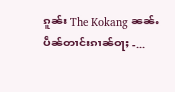ၵူၼ်း The Kokang ၼၼ်ႉပဵၼ်တၢင်းၵၢၼ်ဝႃႈ -...